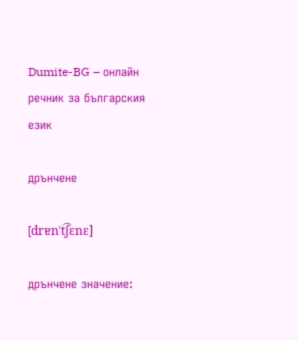Dumite-BG – онлайн речник за българския език

дрънчене

[drɐnˈt͡ʃɛnɛ]

дрънчене значение: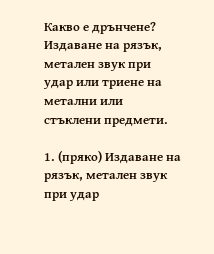Какво е дрънчене? Издаване на рязък, метален звук при удар или триене на метални или стъклени предмети.

1. (пряко) Издаване на рязък, метален звук при удар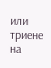или триене на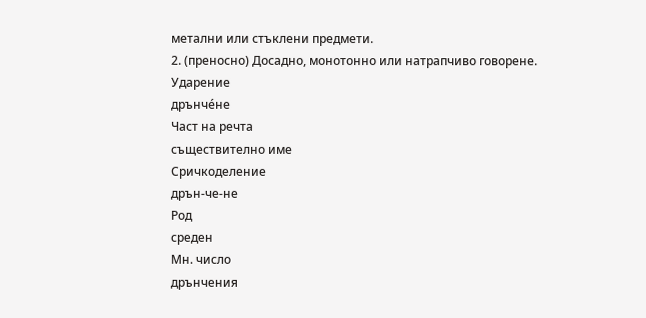метални или стъклени предмети.
2. (преносно) Досадно, монотонно или натрапчиво говорене.
Ударение
дрънчéне
Част на речта
съществително име
Сричкоделение
дрън-че-не
Род
среден
Мн. число
дрънчения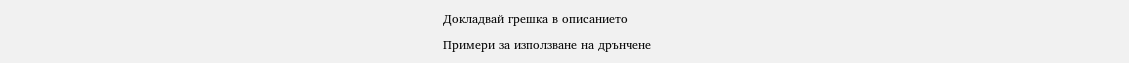Докладвай грешка в описанието

Примери за използване на дрънчене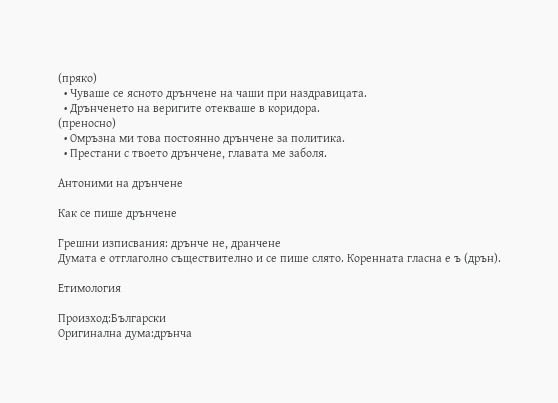(пряко)
  • Чуваше се ясното дрънчене на чаши при наздравицата.
  • Дрънченето на веригите отекваше в коридора.
(преносно)
  • Омръзна ми това постоянно дрънчене за политика.
  • Престани с твоето дрънчене, главата ме заболя.

Антоними на дрънчене

Как се пише дрънчене

Грешни изписвания: дрънче не, дранчене
Думата е отглаголно съществително и се пише слято. Коренната гласна е ъ (дрън).

Етимология

Произход:Български
Оригинална дума:дрънча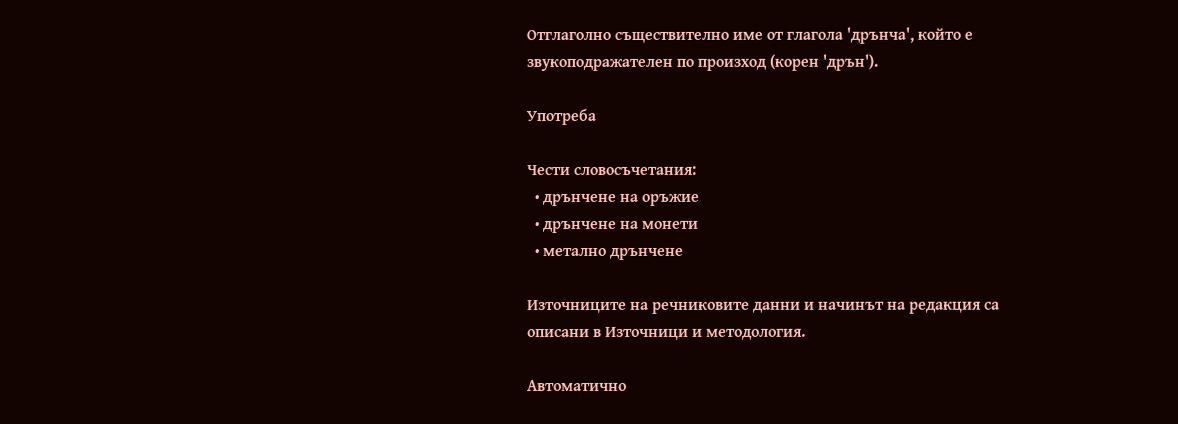Отглаголно съществително име от глагола 'дрънча', който е звукоподражателен по произход (корен 'дрън').

Употреба

Чести словосъчетания:
  • дрънчене на оръжие
  • дрънчене на монети
  • метално дрънчене

Източниците на речниковите данни и начинът на редакция са описани в Източници и методология.

Автоматично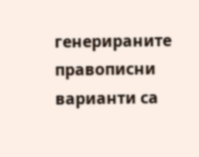генерираните правописни варианти са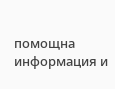помощна информация и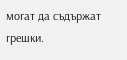могат да съдържат грешки.